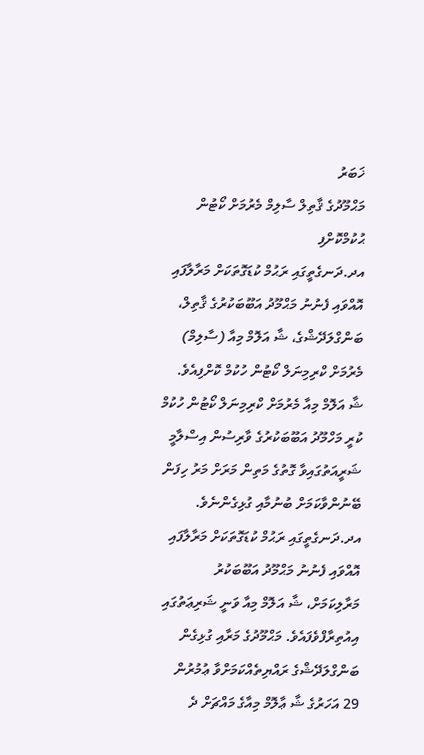ޚަބަރު
މަޙްމޫދުގެ ޤާތިލް ސާލިމް މެރުމަށް ކޯޓުން ޙުކުމްކޮށްފި
އދ.ދަނގެތީގައި ރަޙުމް ކުޑަގޮތަކަށް މަރާލާފައި އޮއްވައި ފެނުނު މަޙްމޫދު އަބޫބަކުރުގެ ޤާތިލް، ބަންގްލަދޭޝްގެ، ޝާ އަލޮމް މިއާ (ސާލިމް) މެރުމަށް ކްރިމިނަލް ކޯޓުން ހުކުމް ކޮށްފިއެވެ.
ޝާ އަލޮމް މިއާ މެރުމަށް ކްރިމިނަލް ކޯޓުން ހުކުމް ކުރީ މަހްމޫދު އަބޫބަކުރުގެ ވާރިސުން އިސްލާމީ ޝަރީއަތުގައިވާ ގޮތުގެ މަތިން މަރަށް މަރު ހިފަން ބޭނުންވާކަމަށް ބުނުމާއި ގުޅިގެންނެވެ.
އދ.ދަނގެތީގައި ރަޙުމް ކުޑަގޮތަކަށް މަރާލާފައި އޮއްވައި ފެނުނު މަޙްމޫދު އަބޫބަކުރު މަރާލިކަމަށް، ޝާ އަލޮމް މިއާ ވަނީ ޝަރިޢަތުގައި އިއުތިރާފްވެފައެވެ. މަޙްމޫދުގެ މަރާއި ގުޅިގެން ބަންގްލަދޭޝްގެ ރައްޔިތެއްކަމަށްވާ ޢުމުރުން 29 އަހަރުގެ ޝާ ޢާލޮމް މިއާގެ މައްޗަށް ދެ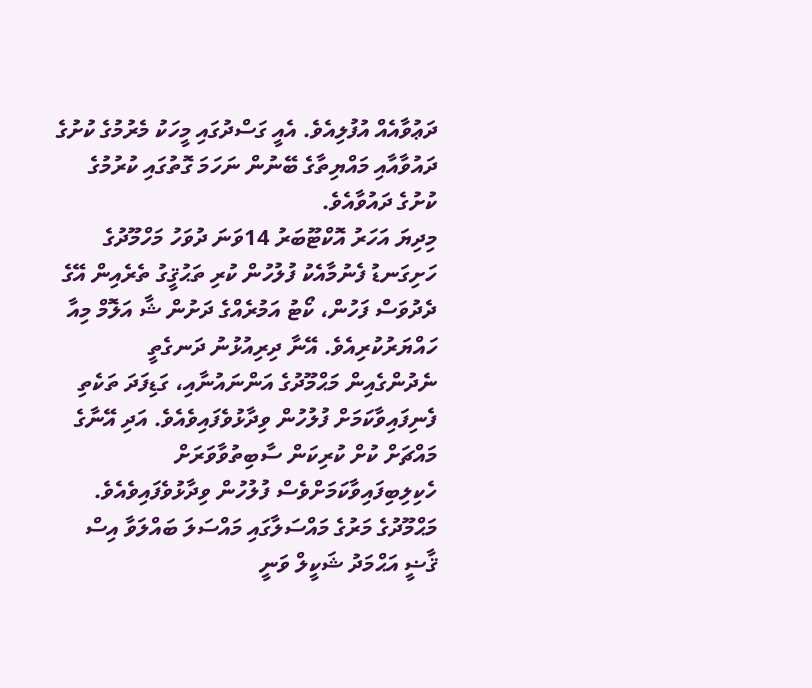ދަޢުވާއެއް އުފުލިއެވެ. އެއީ ގަސްދުގައި މީހަކު މެރުމުގެ ކުށުގެ ދައުވާއާއި މައްޔިތާގެ ބޭނުން ނަހަމަ ގޮތުގައި ކުރުމުގެ ކުށުގެ ދައުވާއެވެ.
މިދިޔަ އަހަރު އޮކްޓޫބަރު 14ވަނަ ދުވަހު މަހްމޫދުގެ ހަށިގަނޑު ފެނުމާއެކު ފުލުހުން ކުރި ތަޙުޤީގު ތެރެއިން އޭގެ ދެދުވަސް ފަހުން، ކޯޓު އަމުރެއްގެ ދަށުން ޝާ އަލޮމް މިއާ ހައްޔަރުކުރިއެވެ. އޭނާ ދިރިއުޅުނު ދަނގެތީ ނެދުންގެއިން މަޙްމޫދުގެ އަންނައުނާއި، ގަޑިފަދަ ތަކެތި ފެނިފައިވާކަމަށް ފުލުހުން ވިދާޅުވެފައިވެއެވެ. އަދި އޭނާގެ މައްޗަށް ކުށް ކުރިކަން ސާބިތުވާވަރަށް ހެކިލިބިފައިވާކަމަށްވެސް ފުލުހުން ވިދާޅުވެފައިވެއެވެ.
މަޙްމޫދުގެ މަރުގެ މައްސަލާގައި މައްސަލަ ބައްލަވާ އިސް ޤާޟީ އަޙްމަދު ޝަކީލް ވަނީ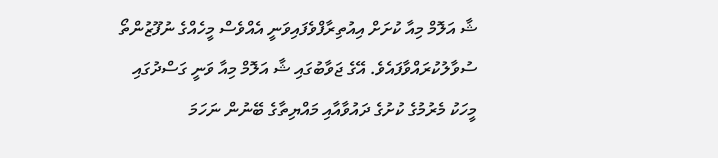ޝާ އަލޮމް މިއާ ކުށަށް އިއުތިރާފްވެފައިވަނީ އެއްވެސް މީހެއްގެ ނުފޫޒުންތޯ ސުވާލުކުރައްވާފައެވެ. އޭގެ ޖަވާބުގައި ޝާ އަލޮމް މިއާ ވަނީ ގަސްދުގައި މީހަކު މެރުމުގެ ކުށުގެ ދައުވާއާއި މައްޔިތާގެ ބޭނުން ނަހަމަ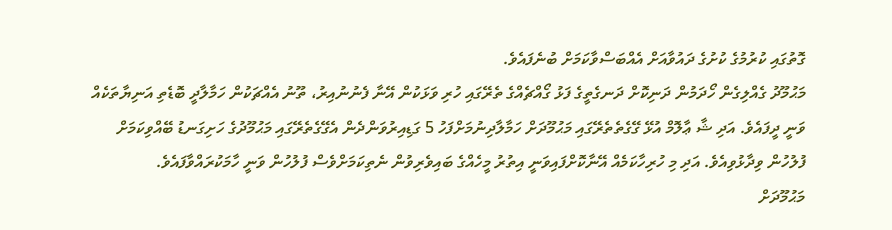ގޮތުގައި ކުރުމުގެ ކުށުގެ ދައުވާއަށް އެއްބަސްވާކަމަށް ބުނެފައެވެ.
މަޙުމޫދު ގެއްލިގެން ހޯދަމުން ދަނިކޮށް ދަނގެތީގެ ފަޅު ގޯއްޗެއްގެ ތެރޭގައި ހުރި ވަޅަކުން އޭނާ ފެނުނުއިރު، ތޫނު އެއްޗަކުން ހަމާލާދީ ބޮޑެތި އަނިޔާތަކެއް ވަނީ ދީފައެވެ. އަދި ޝާ ޢާލޮމް އުޅޭ ގޭގެތެތެރޭގައި މަޙުމޫދަށް ހަމާލާދިނުމަށްފަހު 5 ގަޑިއިރުވަންދެން އެގޭގެތެރޭގައި މަޙުމޫދުގެ ހަށިގަނޑު ބޭއްވިކަމަށް ފުލުހުން ވިދާޅުވިއެވެ. އަދި މި ހުރިހާކަމެއް އޭނާކޮށްފައިވަނީ އިތުރު މީހެއްގެ ބައިވެރިވުން ނެތިކަމަށްވެސް ފުލުހުން ވަނީ ހާމަކުރައްވާފައެވެ.
މަޙުމޫދަށް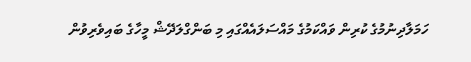ހަމަލާދިނުމުގެ ކުރިން ވައްކަމުގެ މައްސަލައެއްގައި މި ބަންގްލަދޭޝް މީހާގެ ބައިވެރިވުން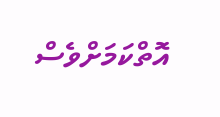އޮތްކަމަށްވެސް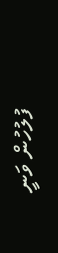ފުލުހުން ވަނީ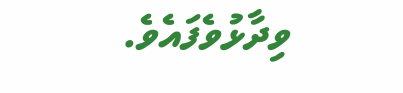ވިދާޅުވެފައެވެ.